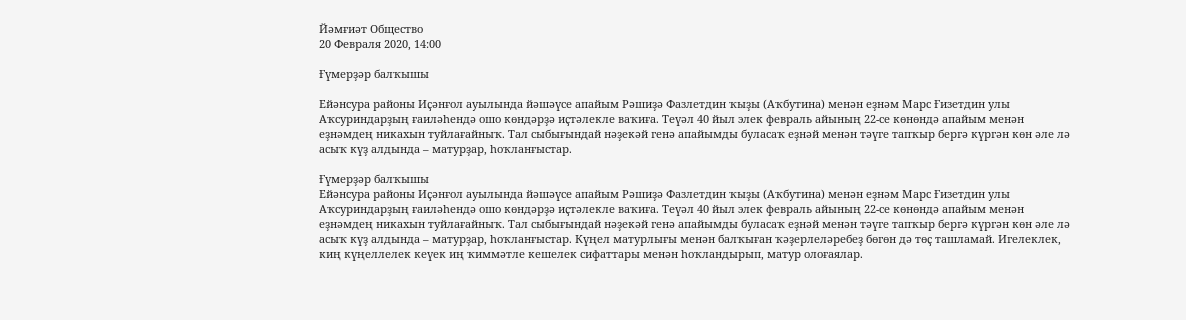Йәмғиәт Общество
20 Февраля 2020, 14:00

Ғүмерҙәр балҡышы

Ейәнсура районы Иҫәнғол ауылында йәшәүсе апайым Рәшиҙә Фазлетдин ҡыҙы (Аҡбутина) менән еҙнәм Марс Ғизетдин улы Аҡсуриндарҙың ғаиләһендә ошо көндәрҙә иҫтәлекле ваҡиға. Теүәл 40 йыл элек февраль айының 22-се көнөндә апайым менән еҙнәмдең никахын туйлағайныҡ. Тал сыбығындай нәҙекәй генә апайымды буласаҡ еҙнәй менән тәүге тапҡыр бергә күргән көн әле лә асыҡ күҙ алдында – матурҙар, һоҡланғыстар.

Ғүмерҙәр балҡышы
Ейәнсура районы Иҫәнғол ауылында йәшәүсе апайым Рәшиҙә Фазлетдин ҡыҙы (Аҡбутина) менән еҙнәм Марс Ғизетдин улы Аҡсуриндарҙың ғаиләһендә ошо көндәрҙә иҫтәлекле ваҡиға. Теүәл 40 йыл элек февраль айының 22-се көнөндә апайым менән еҙнәмдең никахын туйлағайныҡ. Тал сыбығындай нәҙекәй генә апайымды буласаҡ еҙнәй менән тәүге тапҡыр бергә күргән көн әле лә асыҡ күҙ алдында – матурҙар, һоҡланғыстар. Күңел матурлығы менән балҡыған ҡәҙерлеләребеҙ бөгөн дә төҫ ташламай. Игелеклек, киң күңеллелек кеүек иң ҡиммәтле кешелек сифаттары менән һоҡландырып, матур олоғаялар.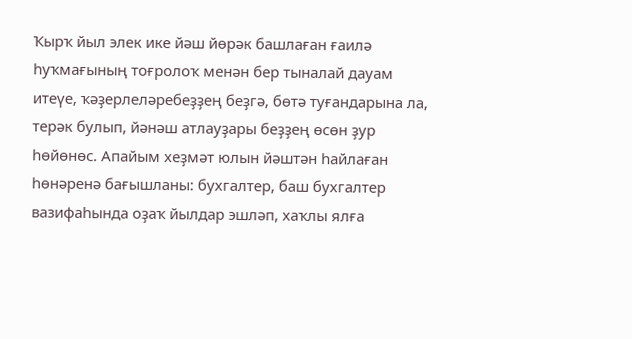Ҡырҡ йыл элек ике йәш йөрәк башлаған ғаилә һуҡмағының тоғролоҡ менән бер тыналай дауам итеүе, ҡәҙерлеләребеҙҙең беҙгә, бөтә туғандарына ла, терәк булып, йәнәш атлауҙары беҙҙең өсөн ҙур һөйөнөс. Апайым хеҙмәт юлын йәштән һайлаған һөнәренә бағышланы: бухгалтер, баш бухгалтер вазифаһында оҙаҡ йылдар эшләп, хаҡлы ялға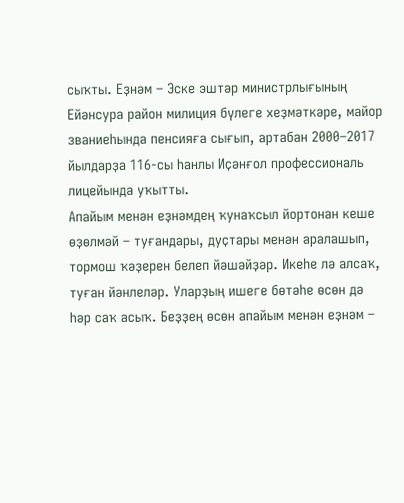сыҡты. Еҙнәм – Эске эштәр министрлығының Ейәнсура район милиция бүлеге хеҙмәткәре, майор званиеһында пенсияға сығып, артабан 2000–2017 йылдарҙа 116-сы һанлы Иҫәнғол профессиональ лицейында уҡытты.
Апайым менән еҙнәмдең ҡунаҡсыл йортонан кеше өҙөлмәй – туғандары, дуҫтары менән аралашып, тормош ҡәҙерен белеп йәшәйҙәр. Икеһе лә алсаҡ, туған йәнлеләр. Уларҙың ишеге бөтәһе өсөн дә һәр саҡ асыҡ. Беҙҙең өсөн апайым менән еҙнәм –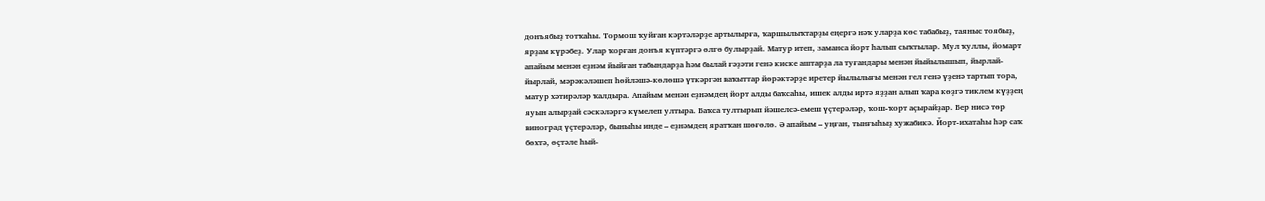донъябыҙ тотҡаһы. Тормош ҡуйған кәртәләрҙе артылырға, ҡаршылыҡтарҙы еңергә нәҡ уларҙа көс табабыҙ, таяныс тоябыҙ, ярҙам күрәбеҙ. Улар ҡорған донъя күптәргә өлгө булырҙай. Матур итеп, заманса йорт һалып сыҡтылар. Мул ҡуллы, йомарт апайым менән еҙнәм йыйған табындарҙа һәм былай ғәҙәти генә киске аштарҙа ла туғандары менән йыйылышып, йырлай-йырлай, мәрәкәләшеп һөйләшә-көлөшә үткәргән ваҡыттар йөрәктәрҙе иретер йылылығы менән гел генә үҙенә тартып тора, матур хәтирәләр ҡалдыра. Апайым менән еҙнәмдең йорт алды баҡсаһы, ишек алды иртә яҙҙан алып ҡара көҙгә тиклем күҙҙең яуын алырҙай сәскәләргә күмелеп ултыра. Баҡса тултырып йәшелсә-емеш үҫтерәләр, ҡош-ҡорт аҫырайҙар. Бер нисә төр виноград үҫтерәләр, быныһы инде – еҙнәмдең яратҡан шөғөлө. Ә апайым – уңған, тынғыһыҙ хужабикә. Йорт-ихатаһы һәр саҡ бөхтә, өҫтәле һый-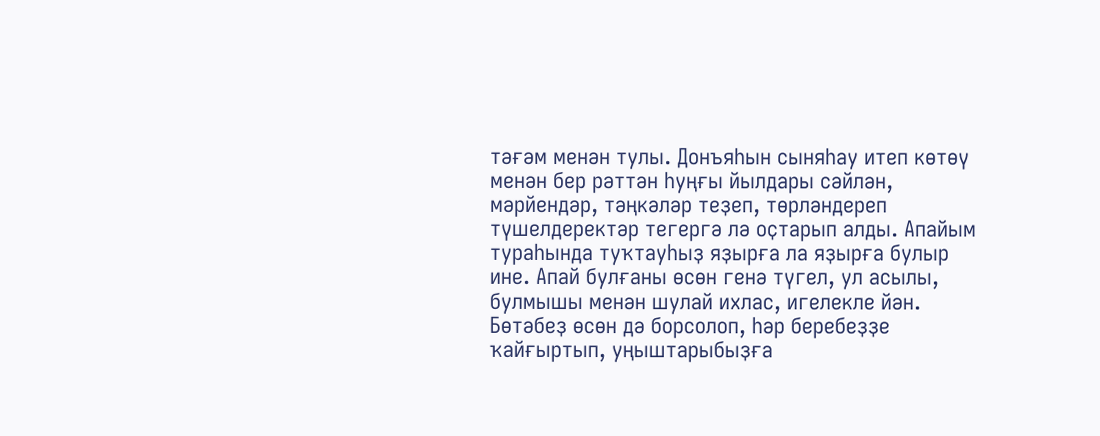тәғәм менән тулы. Донъяһын сыняһау итеп көтөү менән бер рәттән һуңғы йылдары сәйлән, мәрйендәр, тәңкәләр теҙеп, төрләндереп түшелдеректәр тегергә лә оҫтарып алды. Апайым тураһында туҡтауһыҙ яҙырға ла яҙырға булыр ине. Апай булғаны өсөн генә түгел, ул асылы, булмышы менән шулай ихлас, игелекле йән. Бөтәбеҙ өсөн дә борсолоп, һәр беребеҙҙе ҡайғыртып, уңыштарыбыҙға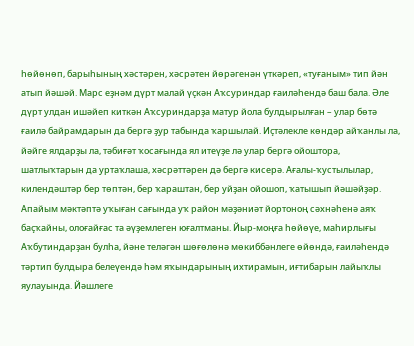һөйөнөп, барыһының хәстәрен, хәсрәтен йөрәгенән үткәреп, «туғаным» тип йән атып йәшәй. Марс еҙнәм дүрт малай үҫкән Аҡсуриндар ғаиләһендә баш бала. Әле дүрт улдан ишәйеп киткән Аҡсуриндарҙа матур йола булдырылған – улар бөтә ғаилә байрамдарын да бергә ҙур табында ҡаршылай. Иҫтәлекле көндәр айҡанлы ла, йәйге ялдарҙы ла, тәбиғәт ҡосағында ял итеүҙе лә улар бергә ойоштора, шатлыҡтарын да уртаҡлаша, хәсрәттәрен дә бергә кисерә. Ағалы-ҡустылылар, килендәштәр бер төптән, бер ҡараштан, бер уйҙан ойошоп, ҡатышып йәшәйҙәр.
Апайым мәктәптә уҡыған сағында уҡ район мәҙәниәт йортоноң сәхнәһенә аяҡ баҫҡайны, олоғайғас та әүҙемлеген юғалтманы. Йыр-моңға һөйөүе, маһирлығы Аҡбутиндарҙан булһа, йәне теләгән шөғөлөнә мөкиббәнлеге өйөндә, ғаиләһендә тәртип булдыра белеүендә һәм яҡындарының ихтирамын, иғтибарын лайыҡлы яулауында. Йәшлеге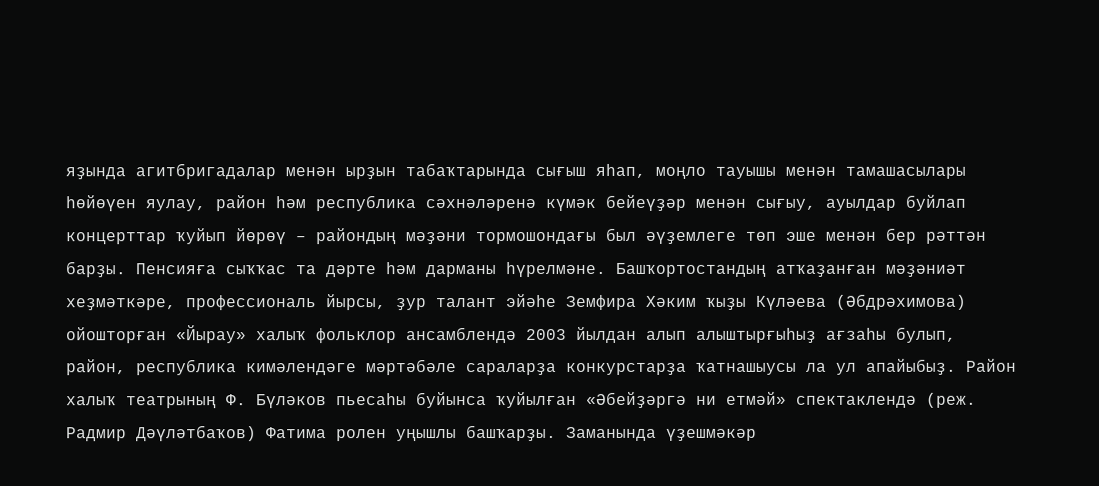яҙында агитбригадалар менән ырҙын табаҡтарында сығыш яһап, моңло тауышы менән тамашасылары һөйөүен яулау, район һәм республика сәхнәләренә күмәк бейеүҙәр менән сығыу, ауылдар буйлап концерттар ҡуйып йөрөү – райондың мәҙәни тормошондағы был әүҙемлеге төп эше менән бер рәттән барҙы. Пенсияға сыҡҡас та дәрте һәм дарманы һүрелмәне. Башҡортостандың атҡаҙанған мәҙәниәт хеҙмәткәре, профессиональ йырсы, ҙур талант эйәһе Земфира Хәким ҡыҙы Күләева (Әбдрәхимова) ойошторған «Йырау» халыҡ фольклор ансамблендә 2003 йылдан алып алыштырғыһыҙ ағзаһы булып, район, республика кимәлендәге мәртәбәле сараларҙа конкурстарҙа ҡатнашыусы ла ул апайыбыҙ. Район халыҡ театрының Ф. Бүләков пьесаһы буйынса ҡуйылған «Әбейҙәргә ни етмәй» спектаклендә (реж. Радмир Дәүләтбаҡов) Фатима ролен уңышлы башҡарҙы. Заманында үҙешмәкәр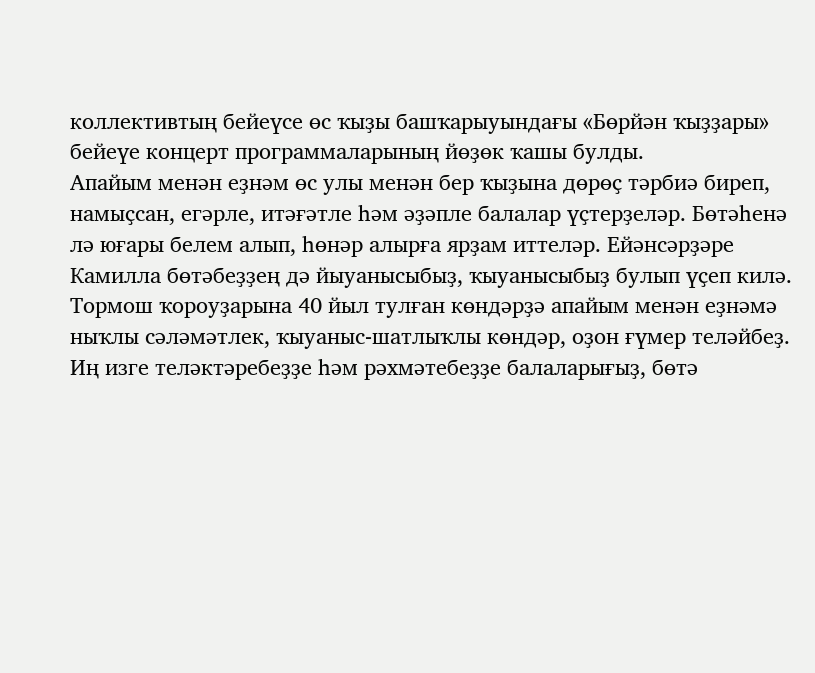коллективтың бейеүсе өс ҡыҙы башҡарыуындағы «Бөрйән ҡыҙҙары» бейеүе концерт программаларының йөҙөк ҡашы булды.
Апайым менән еҙнәм өс улы менән бер ҡыҙына дөрөҫ тәрбиә биреп, намыҫсан, егәрле, итәғәтле һәм әҙәпле балалар үҫтерҙеләр. Бөтәһенә лә юғары белем алып, һөнәр алырға ярҙам иттеләр. Ейәнсәрҙәре Камилла бөтәбеҙҙең дә йыуанысыбыҙ, ҡыуанысыбыҙ булып үҫеп килә. Тормош ҡороуҙарына 40 йыл тулған көндәрҙә апайым менән еҙнәмә ныҡлы сәләмәтлек, ҡыуаныс-шатлыҡлы көндәр, оҙон ғүмер теләйбеҙ.
Иң изге теләктәребеҙҙе һәм рәхмәтебеҙҙе балаларығыҙ, бөтә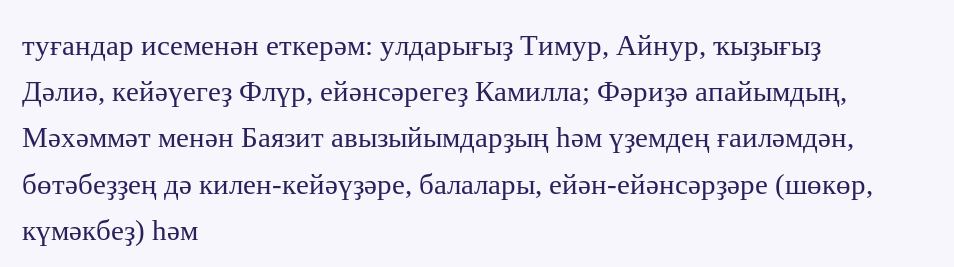туғандар исеменән еткерәм: улдарығыҙ Тимур, Айнур, ҡыҙығыҙ Дәлиә, кейәүегеҙ Флүр, ейәнсәрегеҙ Камилла; Фәриҙә апайымдың, Мәхәммәт менән Баязит авызыйымдарҙың һәм үҙемдең ғаиләмдән, бөтәбеҙҙең дә килен-кейәүҙәре, балалары, ейән-ейәнсәрҙәре (шөкөр, күмәкбеҙ) һәм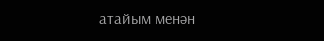атайым менән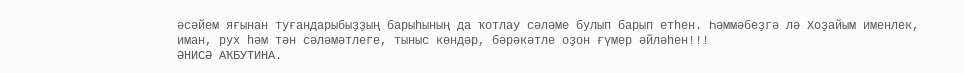әсәйем яғынан туғандарыбыҙҙың барыһының да ҡотлау сәләме булып барып етһен. Һәммәбеҙгә лә Хоҙайым именлек, иман, рух һәм тән сәләмәтлеге, тыныс көндәр, бәрәкәтле оҙон ғүмер әйләһен!!!
ӘНИСӘ АҠБУТИНА.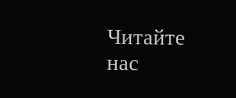Читайте нас